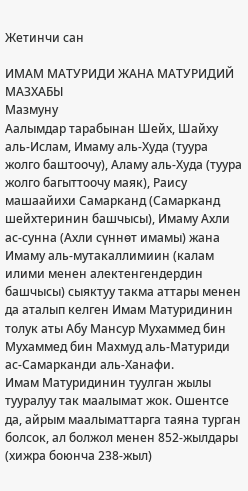Жетинчи сан

ИМАМ МАТУРИДИ ЖАНА МАТУРИДИЙ МАЗХАБЫ
Мазмуну
Аалымдар тарабынан Шейх, Шайху аль-Ислам, Имаму аль-Худа (туура жолго баштоочу), Аламу аль-Худа (туура жолго багыттоочу маяк), Раису машаайихи Самарканд (Самарканд шейхтеринин башчысы), Имаму Ахли ас-сунна (Ахли сүннөт имамы) жана Имаму аль-мутакаллимиин (калам илими менен алектенгендердин башчысы) сыяктуу такма аттары менен да аталып келген Имам Матуридинин толук аты Абу Мансур Мухаммед бин Мухаммед бин Махмуд аль-Матуриди ас-Самарканди аль-Ханафи.
Имам Матуридинин туулган жылы тууралуу так маалымат жок. Ошентсе да, айрым маалыматтарга таяна турган болсок, ал болжол менен 852-жылдары (хижра боюнча 238-жыл)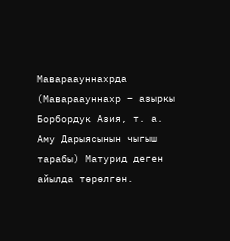Мавараауннахрда (Мавараауннахр – азыркы Борбордук Азия, т. а. Аму Дарыясынын чыгыш тарабы) Матурид деген айылда төрөлгөн.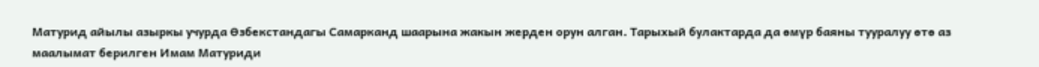Матурид айылы азыркы учурда Өзбекстандагы Самарканд шаарына жакын жерден орун алган. Тарыхый булактарда да өмүр баяны тууралуу өтө аз маалымат берилген Имам Матуриди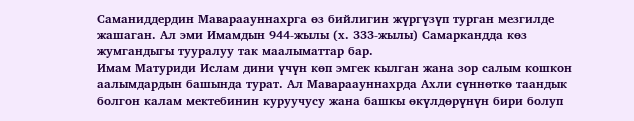Саманиддердин Мавараауннахрга өз бийлигин жүргүзүп турган мезгилде жашаган. Ал эми Имамдын 944-жылы (х. 333-жылы) Самаркандда көз жумгандыгы тууралуу так маалыматтар бар.
Имам Матуриди Ислам дини үчүн көп эмгек кылган жана зор салым кошкон аалымдардын башында турат. Ал Мавараауннахрда Ахли сүннөткө таандык болгон калам мектебинин куруучусу жана башкы өкүлдөрүнүн бири болуп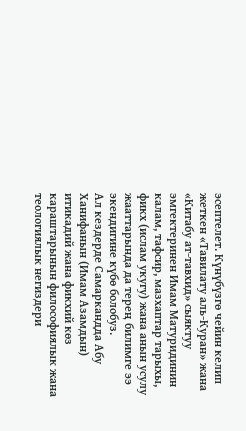эсептелет. Күнүбүзгө чейин келип жеткен «Тавилату аль-Куран» жана «Китабу ат-тавхид» сыяктуу эмгектеринен Имам Матуридинин калам, тафсир, мазхаптар тарыхы, фикх (ислам укугу) жана анын усулу жааттарында да терең билимге ээ экендигине күбө болобуз.
Ал кездерде Самаркандда Абу Ханифанын (Имам Азамдын) итикадий жана фикхий көз караштарынын философиялык жана теологиялык негиздери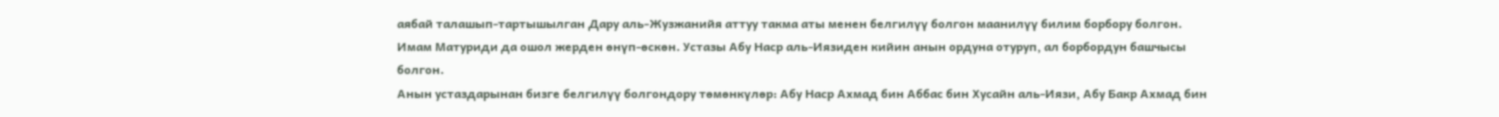аябай талашып-тартышылган Дару аль-Жузжанийя аттуу такма аты менен белгилүү болгон маанилүү билим борбору болгон. Имам Матуриди да ошол жерден өнүп-өскөн. Устазы Абу Наср аль-Иязиден кийин анын ордуна отуруп, ал борбордун башчысы болгон.
Анын устаздарынан бизге белгилүү болгондору төмөнкүлөр: Абу Наср Ахмад бин Аббас бин Хусайн аль-Иязи, Абу Бакр Ахмад бин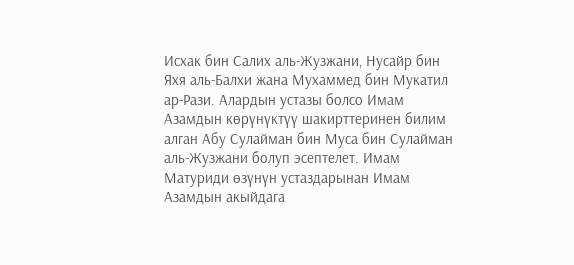Исхак бин Салих аль-Жузжани, Нусайр бин Яхя аль-Балхи жана Мухаммед бин Мукатил ар-Рази. Алардын устазы болсо Имам Азамдын көрүнүктүү шакирттеринен билим алган Абу Сулайман бин Муса бин Сулайман аль-Жузжани болуп эсептелет. Имам Матуриди өзүнүн устаздарынан Имам Азамдын акыйдага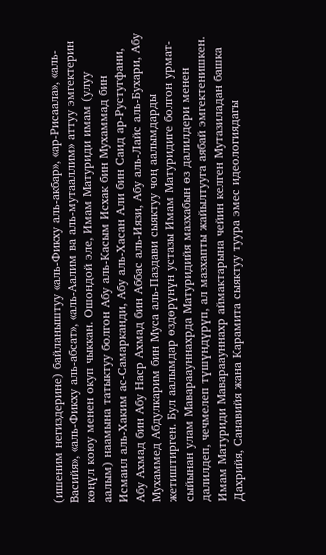(ишеним негиздерине) байланыштуу «аль-Фикху аль-акбар», «ар-Рисаала», «аль-Васийя», «аль-Фикху аль-абсат», «аль-Аалим ва аль-мутааллим» аттуу эмгектерин көңүл коюу менен окуп чыккан. Ошондой эле, Имам Матуриди имам (улуу аалым) наамына татыктуу болгон Абу аль-Касым Исхак бин Мухаммад бин Исмаил аль-Хаким ас-Самарканди, Абу аль-Хасан Али бин Саид ар-Рустугфани, Абу Ахмад бин Абу Наср Ахмад бин Аббас аль-Иязи, Абу аль-Лайс аль-Бухари, Абу Мухаммед Абдулкарим бин Муса аль-Паздави сыяктуу чоң аалымдарды жетиштирген. Бул аалымдар өздөрүнүн устазы Имам Матуридиге болгон урмат-сыйынан улам Мавараауннахрда Матуридийя мазхабын өз далилдери менен далилдеп, чечмелеп түшүндүрүп, ал мазхапты жайылтууга аябай эмгектенишкен.
Имам Матуриди Мавараауннахр аймактарына чейин келген Мутазиладан башка Дахрийя, Санавийя жана Карамита сыяктуу туура эмес идеологиядагы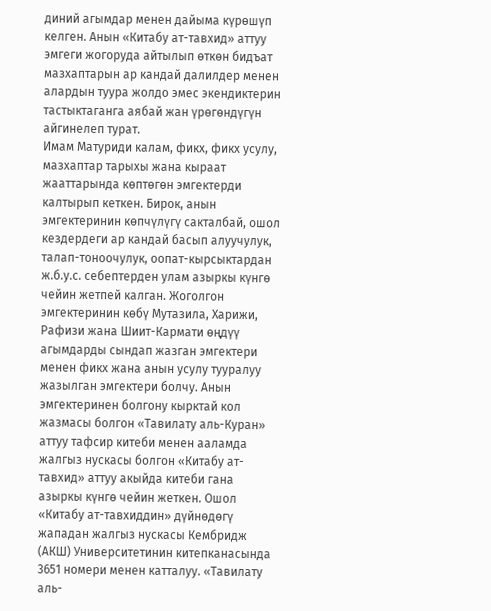диний агымдар менен дайыма күрөшүп келген. Анын «Китабу ат-тавхид» аттуу эмгеги жогоруда айтылып өткөн бидъат мазхаптарын ар кандай далилдер менен алардын туура жолдо эмес экендиктерин тастыктаганга аябай жан үрөгөндүгүн айгинелеп турат.
Имам Матуриди калам, фикх, фикх усулу, мазхаптар тарыхы жана кыраат жааттарында көптөгөн эмгектерди калтырып кеткен. Бирок, анын эмгектеринин көпчүлүгү сакталбай, ошол кездердеги ар кандай басып алуучулук, талап-тоноочулук, оопат-кырсыктардан ж.б.у.с. себептерден улам азыркы күнгө чейин жетпей калган. Жоголгон эмгектеринин көбү Мутазила, Харижи, Рафизи жана Шиит-Кармати өңдүү агымдарды сындап жазган эмгектери менен фикх жана анын усулу тууралуу жазылган эмгектери болчу. Анын эмгектеринен болгону кырктай кол жазмасы болгон «Тавилату аль-Куран» аттуу тафсир китеби менен ааламда жалгыз нускасы болгон «Китабу ат-тавхид» аттуу акыйда китеби гана азыркы күнгө чейин жеткен. Ошол «Китабу ат-тавхиддин» дүйнөдөгү жападан жалгыз нускасы Кембридж (АКШ) Университетинин китепканасында 3651 номери менен катталуу. «Тавилату аль-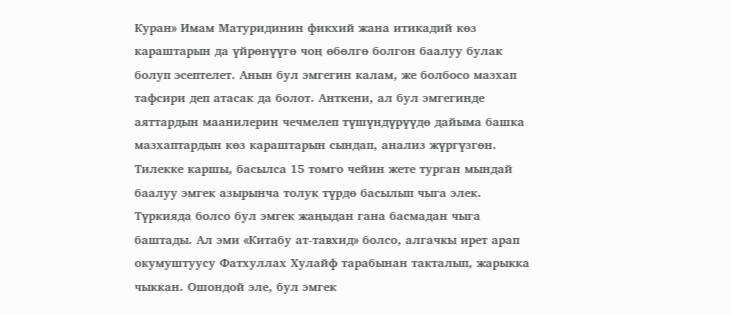Куран» Имам Матуридинин фикхий жана итикадий көз караштарын да үйрөнүүгө чоң өбөлгө болгон баалуу булак болуп эсептелет. Анын бул эмгегин калам, же болбосо мазхап тафсири деп атасак да болот. Анткени, ал бул эмгегинде аяттардын маанилерин чечмелеп түшүндүрүүдө дайыма башка мазхаптардын көз караштарын сындап, анализ жүргүзгөн. Тилекке каршы, басылса 15 томго чейин жете турган мындай баалуу эмгек азырынча толук түрдө басылып чыга элек. Түркияда болсо бул эмгек жаңыдан гана басмадан чыга баштады. Ал эми «Китабу ат-тавхид» болсо, алгачкы ирет арап окумуштуусу Фатхуллах Хулайф тарабынан такталып, жарыкка чыккан. Ошондой эле, бул эмгек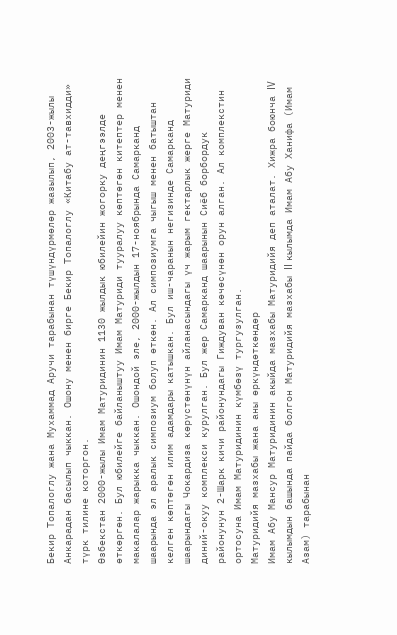Бекир Топалоглу жана Мухаммад Аручи тарабынан түшүндүрмөлөр жазылып, 2003-жылы Анкарадан басылып чыккан. Ошону менен бирге Бекир Топалоглу «Китабу ат-тавхидди» түрк тилине которгон.
Өзбекстан 2000-жылы Имам Матуридинин 1130 жылдык юбилейин жогорку деңгээлде өткөргөн. Бул юбилейге байланыштуу Имам Матуриди тууралуу көптөгөн китептер менен макалалар жарыкка чыккан. Ошондой эле, 2000-жылдын 17-ноябрында Самарканд шаарында эл аралык симпозиум болуп өткөн. Ал симпозиумга чыгыш менен батыштан келген көптөгөн илим адамдары катышкан. Бул иш-чаранын негизинде Самарканд шаарындагы Чокардиза көрүстөнүнүн айланасындагы үч жарым гектарлык жерге Матуриди диний-окуу комплекси курулган. Бул жер Самарканд шаарынын Сиёб борбордук районунун 2-Шарк кичи районундагы Гиждуван көчөсүнөн орун алган. Ал комплекстин ортосуна Имам Матуридинин күмбөзү тургузулган.
Матуридийя мазхабы жана аны өркүндөткөндөр
Имам Абу Мансур Матуридинин акыйда мазхабы Матуридийя деп аталат. Хижра боюнча IV кылымдын башында пайда болгон Матуридийя мазхабы II кылымда Имам Абу Ханифа (Имам Азам) тарабынан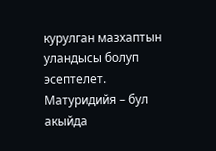курулган мазхаптын уландысы болуп эсептелет.
Матуридийя – бул акыйда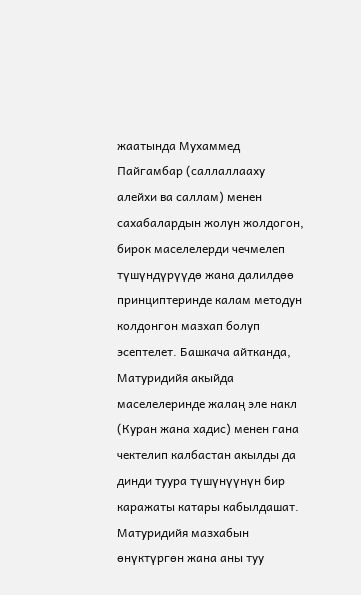жаатында Мухаммед Пайгамбар (саллаллааху алейхи ва саллам) менен сахабалардын жолун жолдогон, бирок маселелерди чечмелеп түшүндүрүүдө жана далилдөө принциптеринде калам методун колдонгон мазхап болуп эсептелет. Башкача айтканда, Матуридийя акыйда маселелеринде жалаң эле накл (Куран жана хадис) менен гана чектелип калбастан акылды да динди туура түшүнүүнүн бир каражаты катары кабылдашат.
Матуридийя мазхабын өнүктүргөн жана аны туу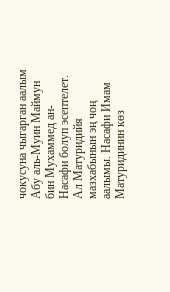чокусуна чыгарган аалым Абу аль-Муин Маймун бин Мухаммед ан-Насафи болуп эсептелет. Ал Матуридийя мазхабынын эң чоң аалымы. Насафи Имам Матуридинин көз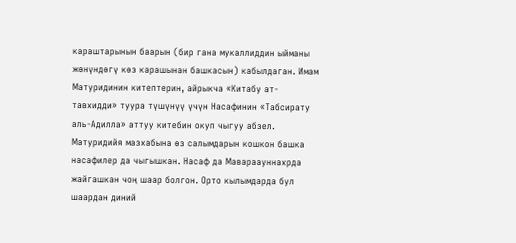караштарынын баарын (бир гана мукаллиддин ыйманы жөнүндөгү көз карашынан башкасын) кабылдаган. Имам Матуридинин китептерин, айрыкча «Китабу ат-тавхидди» туура түшүнүү үчүн Насафинин «Табсирату аль-Адилла» аттуу китебин окуп чыгуу абзел.
Матуридийя мазхабына өз салымдарын кошкон башка насафилер да чыгышкан. Насаф да Мавараауннахрда жайгашкан чоң шаар болгон. Орто кылымдарда бул шаардан диний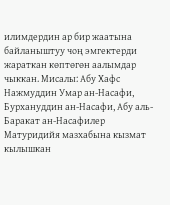илимдердин ар бир жаатына байланыштуу чоң эмгектерди жараткан көптөгөн аалымдар чыккан. Мисалы: Абу Хафс Нажмуддин Умар ан-Насафи, Бурхануддин ан-Насафи, Абу аль-Баракат ан-Насафилер Матуридийя мазхабына кызмат кылышкан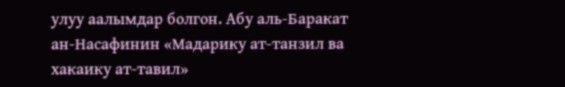улуу аалымдар болгон. Абу аль-Баракат ан-Насафинин «Мадарику ат-танзил ва хакаику ат-тавил»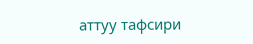аттуу тафсири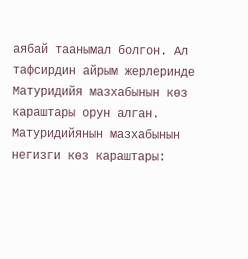аябай таанымал болгон. Ал тафсирдин айрым жерлеринде Матуридийя мазхабынын көз караштары орун алган.
Матуридийянын мазхабынын негизги көз караштары: